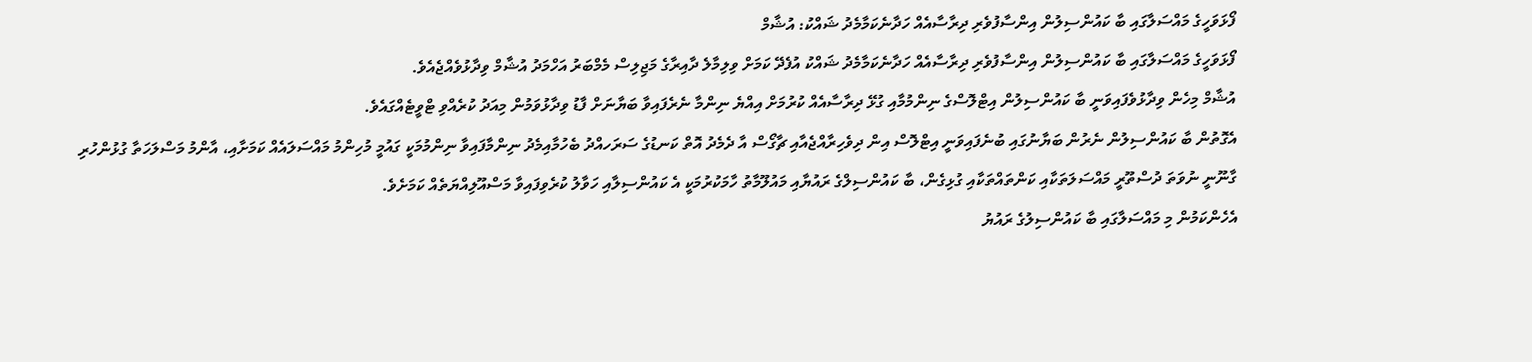ފޯޅަވަހީގެ މައްސަލާގައި ބާ ކައުންސިލުން އިންސާފުވެރި ދިރާސާއެއް ހަދާނެކަމާމެދު ޝައްކު: އުޝާމް
ފޯޅަވަހީގެ މައްސަލާގައި ބާ ކައުންސިލުން އިންސާފުވެރި ދިރާސާއެއް ހަދާނެކަމާމެދު ޝައްކު އުފެދޭ ކަމަށް ވިލިމާލެ ދާއިރާގެ މަޖިލިސް މެމްބަރު އަހްމަދު އުޝާމް ވިދާޅުވެއްޖެއެވެ.
އުޝާމް މިހެން ވިދާޅުވެފައިވަނީ ބާ ކައުންސިލުން އިޓްލޮސްގެ ނިންމުމާއި ގުޅޭ ދިރާސާއެއް ކުރުމަށް އިއްޔެ ނިންމާ ނެރެފައިވާ ބަޔާނަށް ފާޑު ވިދާޅުވަމުން މިއަދު ކުރެއްވި ޓްވީޓެއްގައެވެ.
އެގޮތުން ބާ ކައުންސިލުން ނެރުން ބަޔާނުގައި ބުނެފައިވަނީ އިޓްލޮސް އިން ދިވެހިރާއްޖެއާއި ޗާގޯސް އާ ދެމެދު އޮތް ކަނޑުގެ ސަރަހއްދު ބެހުމާއިމެދު ނިންމާފައިވާ ނިންމުމަކީ ގައުމީ މުހިންމު މައްސަލައެއް ކަމަށާއި، އާންމު މަސްލަހަތާ ގުޅުންހުރި ގާނޫނީ ނުވަތަ ދުސްތޫރީ މައްސަލަތަކާއި ކަންތައްތަކާއި ގުޅިގެން، ބާ ކައުންސިލްގެ ރައުޔާއި މައުލޫމާތު ހާމަކުރުމަކީ އެ ކައުންސިލާއި ހަވާލު ކުރެވިފައިވާ މަސްއޫލިއްޔަތެއް ކަމަށެވެ.
އެހެންކަމުން މި މައްސަލާގައި ބާ ކައުންސިލުގެ ރައުޔު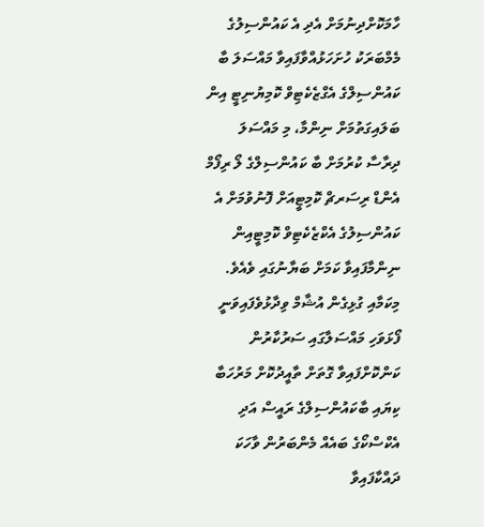ހާމަކޮށްދިނުމަށް އެދި އެ ކައުންސިލުގެ މެމްބަރަކު ހުށަހަޅުއްވާފައިވާ މައްސަލަ ބާ ކައުންސިލްގެ އެގްޒެކެޓިވް ކޮމިޔުނިޓީ އިން ބަލައިގަތުމަށް ނިންމާ، މި މައްސަލަ ދިރާސާ ކުރުމަށް ބާ ކައުންސިލްގެ ލޯ ރިފޯމް އެންޑް ރިސަރޗް ކޮމިޓީއަށް ފޮނުވުމަށް އެ ކައުންސިލުގެ އެކްޒެކެޓިވް ކޮމިޓީއިން ނިންމާފައިވާ ކަމަށް ބަޔާނުގައި ވެއެވެ.
މިކަމާއި ގުޅިގެން އުޝާމް ވިދާޅުވެފައިވަނީ ފޯޅަވަހި މައްސަލާގައި ސަރުކާރުން ކަންކޮށްފައިވާ ގޮތަށް ތާއީދުކޮށް މަރުހަބާ ކިޔައި ބާކައުންސިލްގެ ރައީސް އަދި އެކްސްކޯގެ ބައެއް މެންބަރުން ވާހަކަ ދައްކާފައިވާ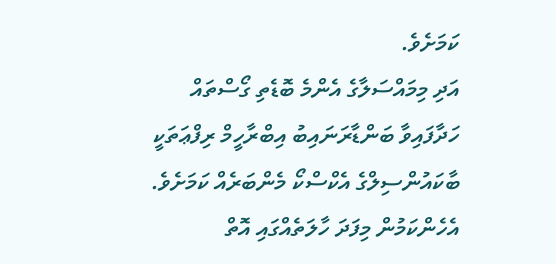ކަމަށެވެ.
އަދި މިމައްސަލާގެ އެންމެ ބޮޑެތި ގޯސްތައް ހަދާފައިވާ ބަންޑާރަނައިބު އިބްރާހީމް ރިފްޢަތަކީ ބާކައުންސިލްގެ އެކްސްކޯ މެންބަރެއް ކަމަށެވެ.
އެހެންކަމުން މިފަދަ ހާލަތެއްގައި އޮތް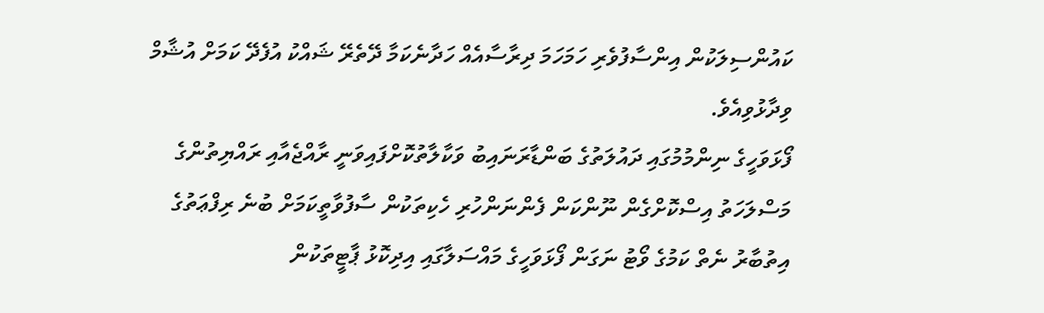ކައުންސިލަކުން އިންސާފުވެރި ހަމަހަމަ ދިރާސާއެއް ހަދާނެކަމާ ދޭތެރޭ ޝައްކު އުފެދޭ ކަމަށް އުޝާމް ވިދާޅުވިއެވެ.
ފޯޅަވަހީގެ ނިންމުމުގައި ދައުލަތުގެ ބަންޑާރަނައިބު ވަކާލާތުކޮށްފައިވަނީ ރާއްޖެއާއި ރައްޔިތުންގެ މަސްލަހަތު އިސްކޮށްގެން ނޫންކަން ފެންނަންހުރި ހެކިތަކުން ސާފުވާތީކަމަށް ބުނެ ރިފްޢަތުގެ އިތުބާރު ނެތް ކަމުގެ ވޯޓު ނަގަން ފޯޅަވަހީގެ މައްސަލާގައި އިދިކޮޅު ޕާޓީތަކުން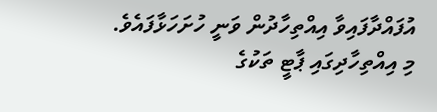އުފައްދާފައިވާ އިއްތިހާދުން ވަނީ ހުށަހަޅާފައެވެ.
މި އިއްތިހާދިގައި ޕާޓީ ތަކުގެ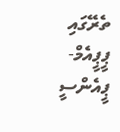ތެރޭގައި ޕީޕީއެމް-ޕީއެންސީ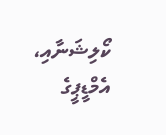ކޯލިޝަނާއި، އެމްޑީޕީގެ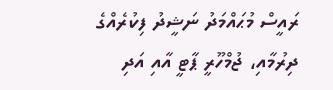ރައީސް މުޙައްމަދު ނަޝީދު ފިކުރެއްގެ ދިރުމާއި، ޖުމްހޫރީ ޕާޓީ އާއި އަދި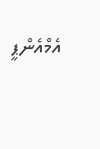އެމްއެންޕީ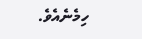ހިމެނެއެވެ.